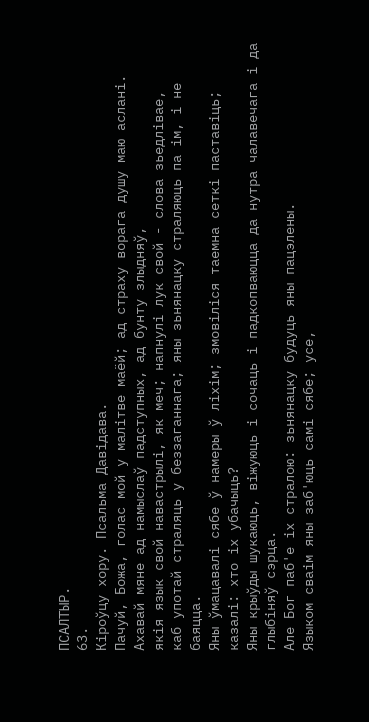ПСАЛТЫР.
63.
Кіроўцу хору. Псальма Давідава.
Пачуй, Божа, голас мой у малітве маёй; ад страху ворага душу маю аслані.
Ахавай мяне ад намыслаў падступных, ад бунту злыдняў,
якія язык свой навастрылі, як меч; напнулі лук свой - слова зьедлівае,
каб употай страляць у беззаганнага; яны зьнянацку страляюць па ім, і не баяцца.
Яны ўмацавалі сябе ў намеры ў ліхім; змовіліся таемна сеткі паставіць; казалі: хто іх убачыць?
Яны крыўды шукаюць, віжуюць і сочаць і падкопваюцца да нутра чалавечага і да глыбіняў сэрца.
Але Бог паб'е іх стралою: зьнянацку будуць яны пацэлены.
Языком сваім яны заб'юць самі сябе; усе,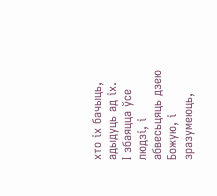хто іх бачыць, адыдуць ад іх.
І збаяцца ўсе людзі, і абвесьцяць дзею Божую, і зразумеюць,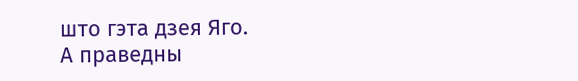што гэта дзея Яго.
А праведны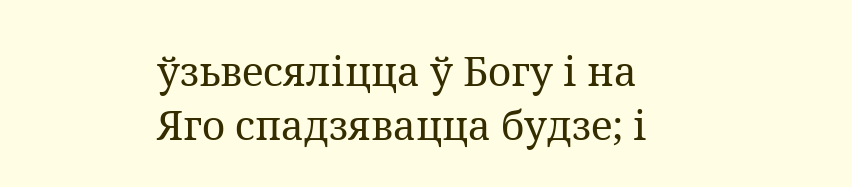ўзьвесяліцца ў Богу і на Яго спадзявацца будзе; і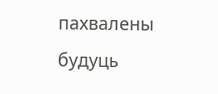пахвалены будуць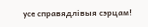усе справядлівыя сэрцам!